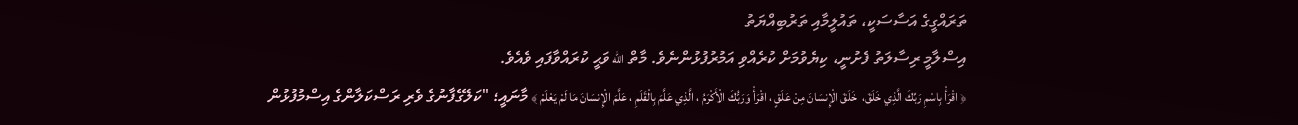ތަރައްގީގެ އަސާސަކީ، ތައުލީމާއި ތަރުބިއްޔަތު
އިސްލާމީ ރިސާލަތު ފެށުނީ، ކިޔެވުމަށް ކުރެއްވި އަމުރުފުޅުންނެވެ. މާތް الله ވަޙީ ކުރައްވާފައި ވެއެވެ.
﴿ اقْرَأْ بِاسْمِ رَبِّكَ الَّذِي خَلَقَ،  خَلَقَ الْإِنسَانَ مِنْ عَلَقٍ ، اقْرَأْ وَرَبُّكَ الْأَكْرَمُ ، الَّذِي عَلَّمَ بِالْقَلَمِ ، عَلَّمَ الْإِنسَانَ مَا لَمْ يَعْلَمْ ﴾ މާނައީ؛ "ކަލޭގެފާނުގެ ވެރި ރަސްކަލާންގެ އިސްމުފުޅުން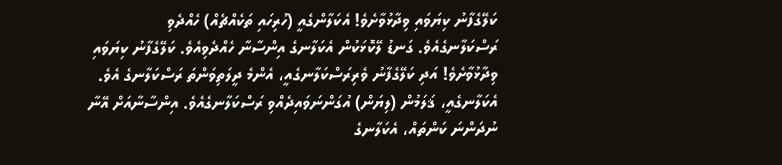ކަލޭގެފާނު ކިޔަވައި ވިދާޅުވާށެވެ! އެކަލާންގެއީ (ހުރިހައި ތަކެއްޗެއް) ހެއްދެވި ރަސްކަލާނގެއެވެ. ގަނޑު ލޭކޮޅަކުން އެކަލާނގެ އިންސާނާ ހެއްދެވިއެވެ. ކަލޭގެފާނު ކިޔަވައި ވިދާޅުވާށެވެ! އަދި ކަލޭގެފާނު ވެރިރަސްކަލާނގެއީ، އެންމެ ދީލަތިވަންތަ ރަސްކަލާނގެ އެވެ. އެކަލާނގެއީ، ޤަލަމުން (ލިޔަން) އުގަންނަވައިދެއްވި ރަސްކަލާނގެއެވެ. އިންސާނާއަށް އޭނާ ނުދަންނަ ކަންތައް، އެކަލާނގެ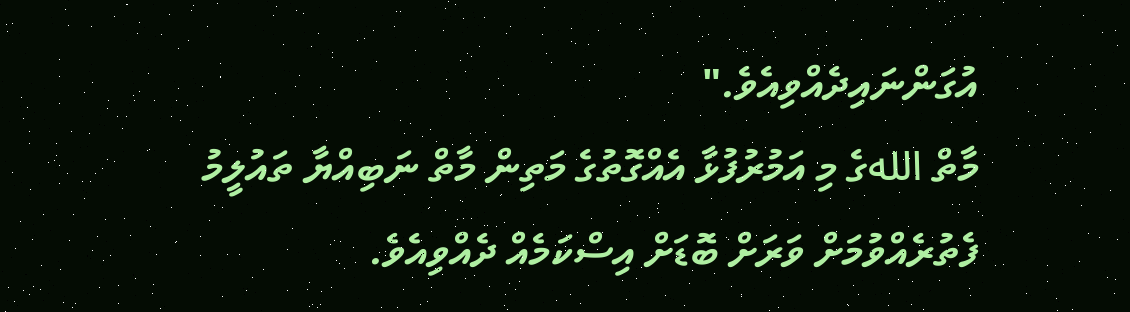އުގަންނައިދެއްވިއެވެ."
މާތް اللهގެ މި އަމުރުފުޅާ އެއްގޮތުގެ މަތިން މާތް ނަބިއްޔާ ތައުލީމު ފެތުރެއްވުމަށް ވަރަށް ބޮޑަށް އިސްކަމެއް ދެއްވިއެވެ.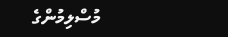މުސްލިމުންގެ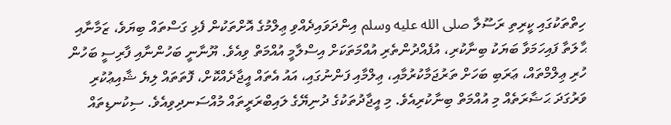ހިތްތަކުގައި ކީރިތި ރަސޫލާ صلى الله عليه وسلم އިންދަވައިދެއްވި ޢިލްމުގެ އޮށްތަކުން ފެޅި ގަސްތައް ބިޔަވެ، ޒަމާނާއި ޙާލަތާ ފައިހަމަވާ ބަޔަކު ބިނާކުރި، އުފެއްދުންތެރި އުއްމަތަކަށް އިސްލާމީ އުއްމަތް ވިއެވެ. ޔޫނާނީ ބަހުންނާއި ފާރިސީ ބަހުން ހުރި ޢިލްމްތައް، ޢަރަބި ބަހަށް ތަރުޖަމާކުރުމާއި، ޢިލްމާއި ފަންނުގައި، އައު އެތައް އީޖާދެއްކޮށް، ފޮތަތައް ލިޔެ ޝާއިޢުކުރި ވަރުގަދަ ޙަޟާރަތެއް މި އުއްމަތް ބިނާކުރިއެވެ. މި އީޖާދުތަކުގެ ދުނިޔޭގެ ލައިބްރަރީތައް މުއްސަނދިވިއެވެ. ސިކުނޑިތައް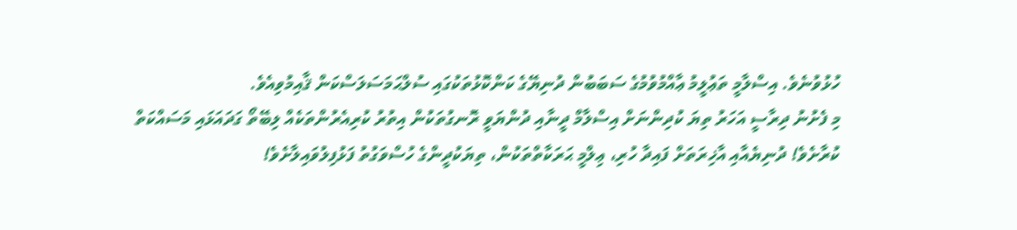ހުޅުވުނެވެ. އިސްލާމީ ތަޢުލީމު ޢާއްމުވުމުގެ ސަބަބުން ދުނިޔޭގެ ކަންކޮޅުތަކުގައި ސުލްޙަމަސަލަސްކަން ޤާއިމުވިއެވެ.
މި ފެށުނު ދިރާސީ އަހަރު ތިޔަ ކުދިންނަށް އިސްލާމް ދީނާއި ދުންޔަވީ ރޮނގުތަކުން އިތުރު ކުރިއެރުންތަކެއް ލިބޭތޯ ގަދައަޅައި މަސައްކަތް ކުރާށެވެ! ދުނިޔެއާއި އާޚިރަތަށް ފައިދާ ހުރި، ޢިލްމީ ޙަރަކާތްތަކުން، ތިޔަކުދީންގެ ހުސްވަގުތު ފަޅުފިލުވައިލާށެވެ!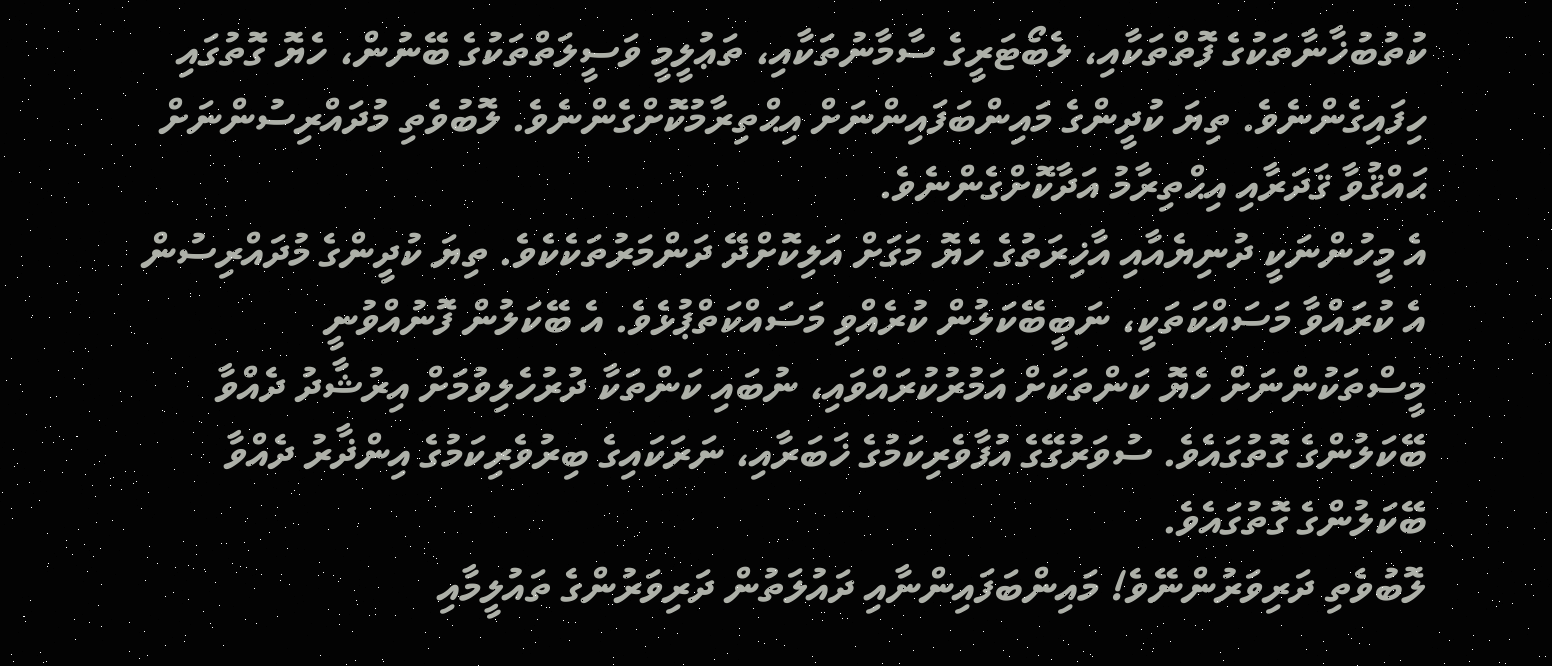ކުތުބުޚާނާތަކުގެ ފޮތްތަކާއި، ލެބޯޓަރީގެ ސާމާނުތަކާއި، ތަޢުލީމީ ވަސީލަތްތަކުގެ ބޭނުން، ހެޔޮ ގޮތުގައި ހިފައިގެންނެވެ. ތިޔަ ކުދީންގެ މައިންބަފައިންނަށް އިޙްތިރާމުކޮށްގެންނެވެ. ލޮބުވެތި މުދައްރިސުންނަށް ޙައްޤުވާ ޤަދަރާއި އިޙްތިރާމު އަދާކޮށްގެންނެވެ.
އެ މީހުންނަކީ ދުނިޔެއާއި އާޚިރަތުގެ ހެޔޮ މަގަށް އަލިކޮށްދޭ ދަންމަރުތަކެކެވެ. ތިޔަ ކުދީންގެ މުދައްރިސުން އެ ކުރައްވާ މަސައްކަތަކީ، ނަބީބޭކަލުން ކުރެއްވި މަސައްކަތްޕުޅެވެ. އެ ބޭކަލުން ފޮނުއްވުނީ މީސްތަކުންނަށް ހެޔޮ ކަންތަކަށް އަމުރުކުރައްވައި، ނުބައި ކަންތަކާ ދުރުހެލިވުމަށް އިރުޝާދު ދެއްވާ ބޭކަލުންގެ ގޮތުގައެވެ. ސުވަރުގޭގެ އުފާވެރިކަމުގެ ޚަބަރާއި، ނަރަކައިގެ ބިރުވެރިކަމުގެ އިންޛާރު ދެއްވާ ބޭކަލުންގެ ގޮތުގައެވެ.
ލޮބުވެތި ދަރިވަރުންނޭވެ! މައިންބަފައިންނާއި ދައުލަތުން ދަރިވަރުންގެ ތައުލީމާއި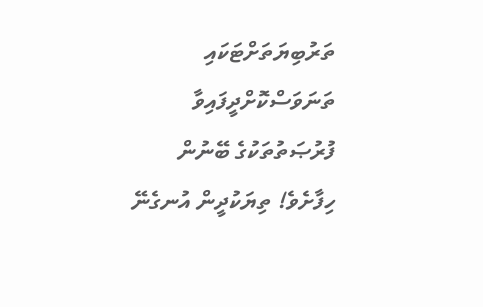ތަރުބިޔަތަށްޓަކައި ތަނަވަސްކޮށްދީފައިވާ ފުރުޞަތުތަކުގެ ބޭނުން ހިފާށެވެ! ތިޔަކުދީން އުނގެނޭ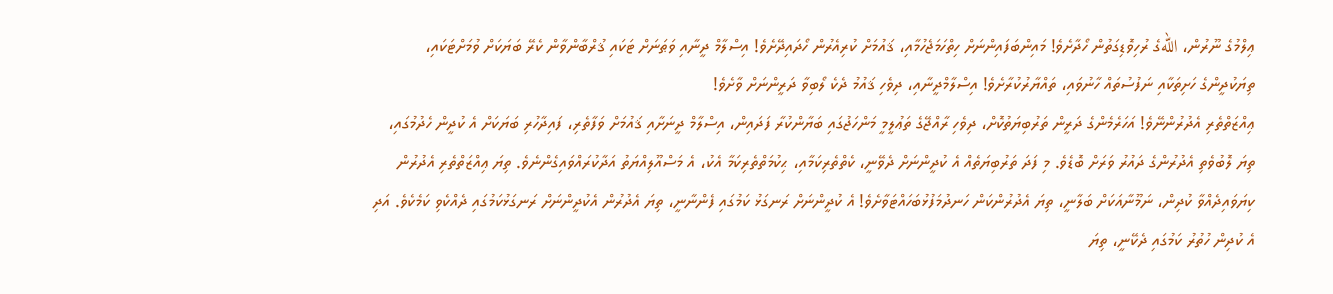ޢިލްމުގެ ނޫރުން، اللهގެ ރުހިވޮޑިގަތުން ހޯދާށެވެ! މައިންބަފައިންނަށް ހިތްހަމަޖެހުމާއި، ޤައުމަށް ކުރިއެރުން ހޯދައިދޭށެވެ! އިސްލާމް ދީނާއި ވަޠަނަށް ޓަކައި ޤުރްބާންވާން ކެރޭ ބަޔަކަށް ވުމަށްޓަކައި، ތިޔަކުދީންގެ ހަށިތަކާއި ނަފުސުތައް ހާނުވައި، ތައްޔާރުކުރާށެވެ! އިސްލާމްދީނާއި، ދިވެހި ޤައުމު ދެކެ ލޯބިވާ ދަރީންނަށް ވާށެވެ!
ޢިއްޒަތްތެރި އެދުރުންނޭވެ! އަހަރެމެންގެ ދަރީން ތަރުބިޔަތުކޮށް، ދިވެހި ރާއްޖޭގެ ތަޢުލީމީ މަންހަޖުގައި ބަޔާންކުރާ ފަދައިން، އިސްލާމް ދީނަށާއި ޤައުމަށް ވަފާތެރި، ފައިދާހުރި ބަޔަކަށް އެ ކުދީން ހެދުމުގައި، ތިޔަ ލޮބުވެތި އެދުރުންގެ ދައުރު ވަރަށް ބޮޑެވެ. މި ފަދަ ތަރުބިޔަތެއް އެ ކުދީންނަށް ދެވޭނީ، ކެތްތެރިކަމާއި، ޙިކުމަތްތެރިކަމާ އެކު، އެ މަސްއޫލިއްޔަތު އަދާކުރައްވައިގެންނެވެ. ތިޔަ ޢިއްޒަތްތެރި އެދުރުން ކިޔަވައިދެއްވާ ކުދިން، ނަމޫނާއަކަށް ބަލާނީ، ތިޔަ އެދުރުންކަން ހަނދުމަފުޅުބަހައްޓަވާށެވެ! އެ ކުދީންނަށް ރަނގަޅު ކަމުގައި ފެންނާނީ، ތިޔަ އެދުރުން އެކުދީންނަށް ރަނގަޅުކަމުގައި ދެއްކެވި ކަމެކެވެ. އަދި އެ ކުދިން ހުތުރު ކަމުގައި ދެކޭނީ، ތިޔަ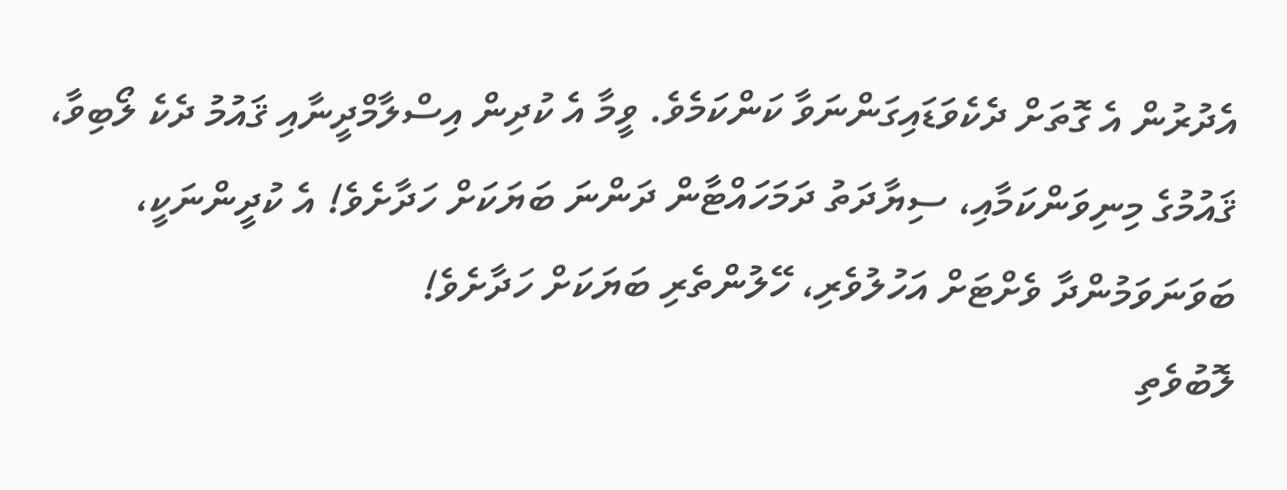އެދުރުން އެ ގޮތަށް ދެކެވަޑައިގަންނަވާ ކަންކަމެވެ. ވީމާ އެ ކުދިން އިސްލާމްދީނާއި ޤައުމު ދެކެ ލޯބިވާ، ޤައުމުގެ މިނިވަންކަމާއި، ސިޔާދަތު ދަމަހައްޓާން ދަންނަ ބަޔަކަށް ހަދާށެވެ! އެ ކުދީންނަކީ، ބަވަނަވަމުންދާ ވެށްޓަށް އަހުލުވެރި، ހޭލުންތެރި ބަޔަކަށް ހަދާށެވެ!
ލޮބުވެތި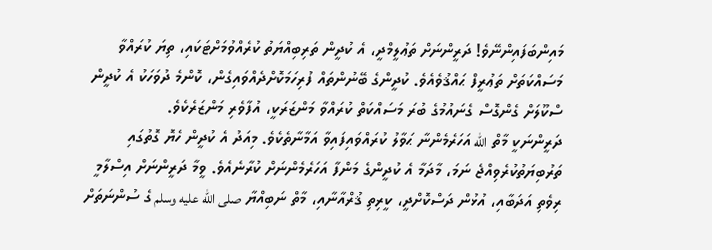މައިންބަފައިންނޭވެ! ދަރީންނަށް ތަޢުލީމްދީ، އެ ކުދީން ތަރިބިއްޔަތު ކުރެއްވުމަށްޓަކައި، ތިޔަ ކުރައްވާ މަސައްކަތަށް ތަޢުރީފް ޙައްޤުވެއެވެ. ކުދީންގެ ބޭނުންތައް ފުރިހަމަކޮށްދެއްވައިގެން، ކޮންމެ ދުވަހަކު އެ ކުދީން ސްކޫލަށް ގެންގޮސް ގެނައުމުގެ ބުރަ މަސައްކަތް ކުރައްވާ މަންޒަރަކީ، އުފާވެރި މަންޒަރެކެވެ.
ދަރީންނަކީ މާތް الله އަހަރެމެންނާ ޙަވާލު ކުރައްވައިފައިވާ އަމާނާތެކެވެ. މިއަދު އެ ކުދީން ހެޔޮ ގޮތުގައި ތަރުބިޔަތުކުރެވިއްޖެ ނަމަ، މާދަމާ އެ ކުދީންގެ މަންފާ އަހަރެމެންނަށް ކުރާނެއެވެ. ވީމާ ދަރީންނަށް އިސްލާމީ ރިވެތި އަދަބާއި، އުޅުން ދަސްކޮށްދީ، ކީރިތި ޤުރްއާނާއި، މާތް ނަބިއްޔާ صلى الله عليه وسلم ގެ ސުންނަތަށް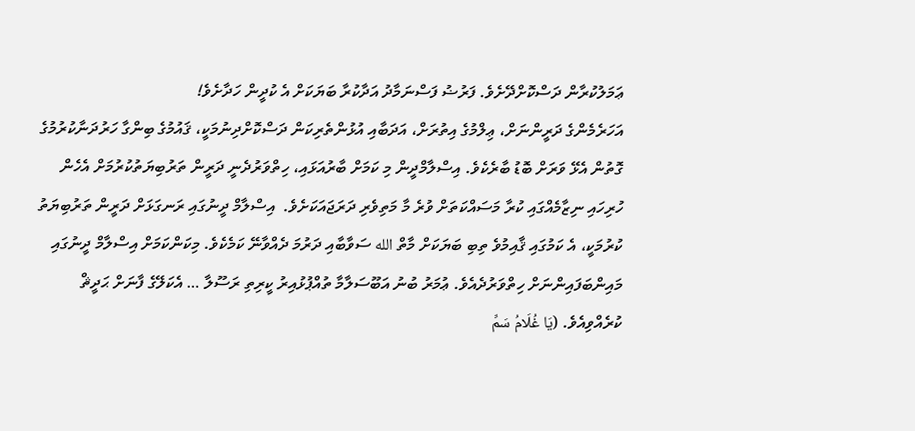ޢަމަލުކުރާން ދަސްކޮށްދޭށެވެ. ފަރުޟު ފަސްނަމާދު އަދާކުރާ ބަޔަކަށް އެ ކުދީން ހަދާށެވެ!
އަހަރެމެންގެ ދަރީންނަށް، ޢިލްމުގެ އިތުރަށް، އަދަބާއި އުޅުންތެރިކަން ދަސްކޮށްދިނުމަކީ، ޤައުމުގެ ބިންގާ ހަރުދަނާކުރުމުގެ ގޮތުން އެޅޭ ވަރަށް ބޮޑު ބާރެކެވެ. އިސްލާމްދީން މި ކަމަށް ބާރުއަޅައި، ހިތްވަރުދެނީ ދަރީން ތަރުބިޔަތުކުރުމަށް އެހެން ހުރިހައި ނިޒާމެއްގައި ކުރާ މަސައްކަތަށް ވުރެ މާ މަތިވެރި ދަރަޖައަކަށެވެ.  އިސްލާމް ދީނުގައި ރަނގަޅަށް ދަރީން ތަރުބިޔަތު ކުރުމަކީ، އެ ކަމުގައި ޤާއިމުވެ ތިބި ބަޔަކަށް މާތް الله ސަވާބާއި ދަރުމަ ދެއްވާނޭ ކަމެކެވެ. މިކަންކަމަށް އިސްލާމް ދީނުގައި މައިންބަފައިންނަށް ހިތްވަރުދެއެވެ. ޢުމަރު ބުނު އަބޫސަލާމާ ތުއްޕުޅުއިރު ކީރިތި ރަސޫލާ … އެކަލޭގެ ފާނަށް ޙަދީޘް ކުރެއްވިއެވެ. (يَا غُلَامُ سَمِّ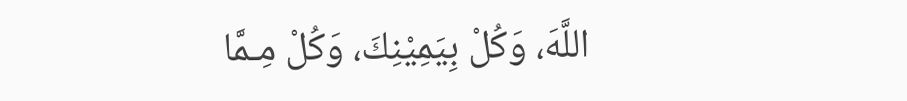اللَّهَ، وَكُلْ بِيَمِيْنِكَ، وَكُلْ مِـمَّا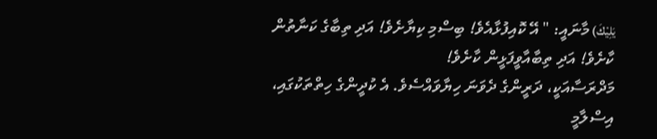يَلِيْكَ) މާނައީ: " އޭ ކޮއިފުޅާއެވެ! ބިސްމި ކިޔާށެވެ! އަދި ތިބާގެ ކަނާތުން ކާށެވެ! އަދި ތިބާއާވީފަޅީން ކާށެވެ!
މަދްރަސާއަކީ، ދަރީންގެ ދެވަނަ ހިޔާވައްސެވެ. އެ ކުދީންގެ ހިތްތަކުގައި، އިސްލާމީ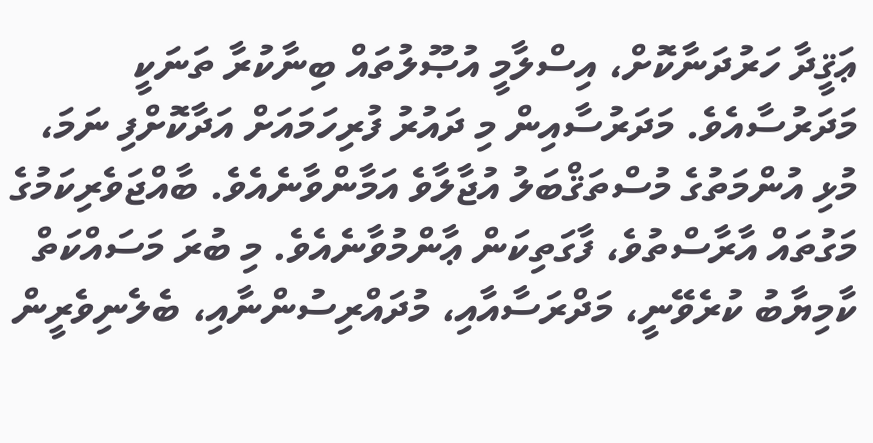ޢަޤީދާ ހަރުދަނާކޮށް، އިސްލާމީ އުޞޫލުތައް ބިނާކުރާ ތަނަކީ މަދަރުސާއެވެ. މަދަރުސާއިން މި ދައުރު ފުރިހަމައަށް އަދާކޮށްފި ނަމަ، މުޅި އުންމަތުގެ މުސްތަޤްބަލު އުޖާލާވެ އަމާންވާނެއެވެ. ބާއްޖަވެރިކަމުގެ މަގުތައް އާރާސްތުވެ، ފާގަތިކަން ޢާންމުވާނެއެވެ. މި ބުރަ މަސައްކަތް ކާމިޔާބު ކުރެވޭނީ، މަދްރަސާއާއި، މުދައްރިސުންނާއި، ބެލެނިވެރީން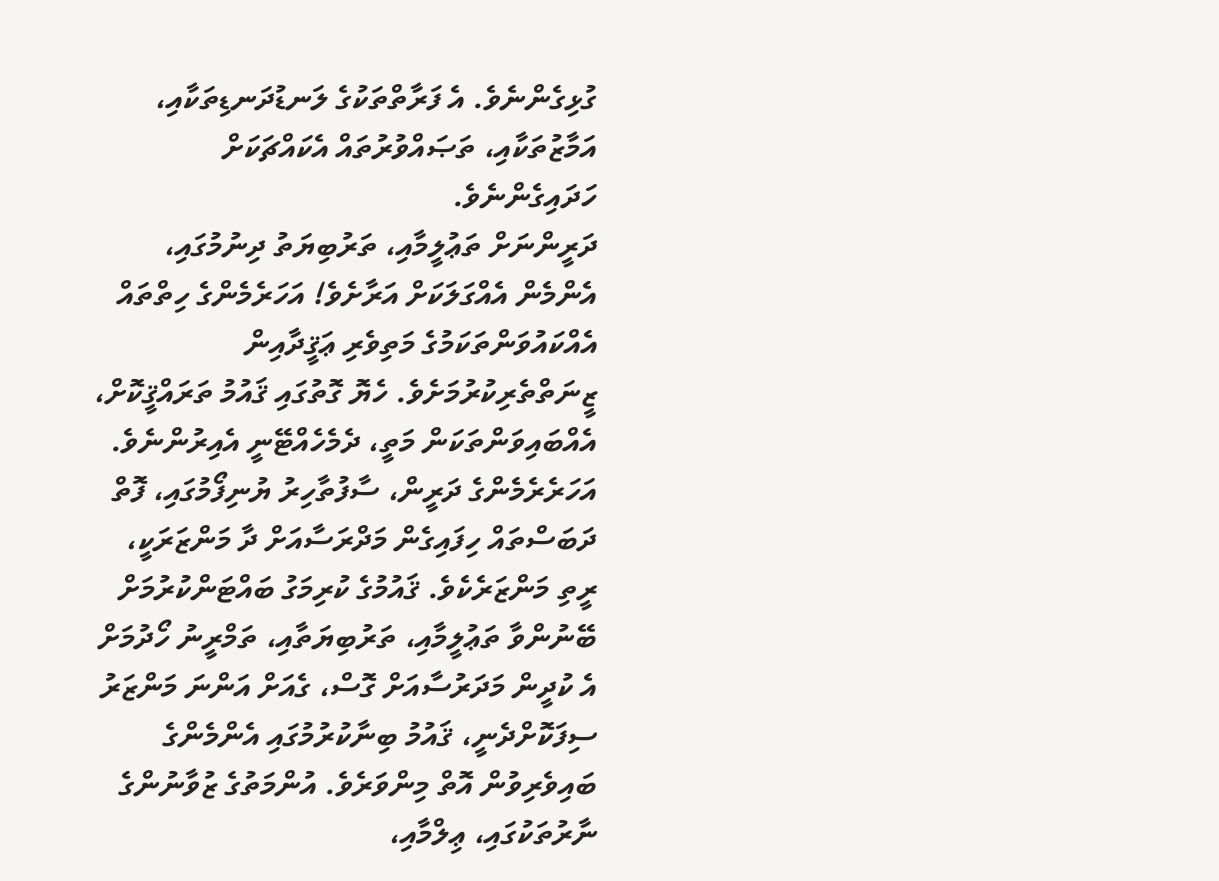ގުޅިގެންނެވެ. އެ ފަރާތްތަކުގެ ލަނޑުދަނޑިތަކާއި، އަމާޒުތަކާއި، ތަޞައްވުރުތައް އެކައްޗަކަށް ހަދައިގެންނެވެ.
ދަރީންނަށް ތަޢުލީމާއި، ތަރުބިޔަތު ދިނުމުގައި، އެންމެން އެއްގަލަކަށް އަރާށެވެ! އަހަރެމެންގެ ހިތްތައް އެއްކައުވަންތަކަމުގެ މަތިވެރި ޢަޤީދާއިން ޒީނަތްތެރިކުރުމަށެވެ. ހެޔޮ ގޮތުގައި ޤައުމު ތަރައްޤީކޮށް، އެއްބައިވަންތަކަން މަތީ، ދެމެހެއްޓޭނީ އެއިރުންނެވެ.
އަހަރެރެމެންގެ ދަރީން، ސާފުތާހިރު ޔުނިފޯމުގައި، ފޮތް ދަބަސްތައް ހިފައިގެން މަދްރަސާއަށް ދާ މަންޒަރަކީ، ރީތި މަންޒަރެކެވެ. ޤައުމުގެ ކުރިމަގު ބައްޓަންކުރުމަށް ބޭނުންވާ ތަޢުލީމާއި، ތަރުބިޔަތާއި، ތަމްރީނު ހޯދުމަށް އެ ކުދީން މަދަރުސާއަށް ގޮސް، ގެއަށް އަންނަ މަންޒަރު ސިފަކޮށްދެނީ، ޤައުމު ބިނާކުރުމުގައި އެންމެންގެ ބައިވެރިވުން އޮތް މިންވަރެވެ. އުންމަތުގެ ޒުވާނުންގެ ނާރުތަކުގައި، ޢިލްމާއި،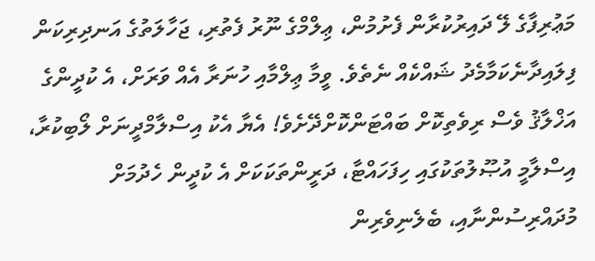މަޢުރިފާގެ ލޭ ދައިރުކުރާން ފެށުމުން، ޢިލްމްގެ ނޫރު ފެތުރި، ޖަހާލަތުގެ އަނދިރިކަން ފިލައިދާނެކަމާމެދު ޝައްކެއް ނެތެވެ. ވީމާ ޢިލްމާއި ހުނަރާ އެއް ވަރަށް، އެ ކުދީންގެ އަޚްލާޤު ވެސް ރިވެތިކޮށް ބައްޓަންކޮށްދޭށެވެ! އެޔާ އެކު އިސްލާމްދީނަށް ލޯބިކުރާ، އިސްލާމީ އުޞޫލުތަކުގައި ހިފަހައްޓާ، ދަރީންތަކަކަށް އެ ކުދީން ހެދުމަށް މުދައްރިސުންނާއި، ބެލެނިވެރިން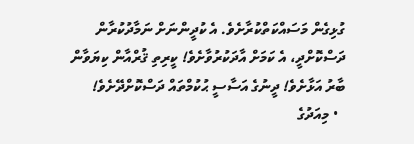ގުޅިގެން މަސައްކަތްކުރާށެވެ. އެ ކުދީންނަށް ނަމާދުކުރާން ދަސްކޮށްދީ، އެ ކަމަށް އާދަކުރުވާށެވެ! ކީރިތި ޤުރްއާން ކިޔަވާން ބާރު އަޅާށެވެ! ދީނުގެ އަސާސީ ޙުކުމްތައް ދަސްކޮށްދޭށެވެ!
  • މިއަދުގެ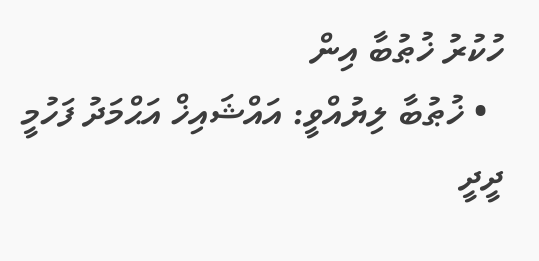ހުކުރު ޚުޠުބާ އިން
  • ޚުޠުބާ ލިޔުއްވީ: އައްޝައިޚް އަޙްމަދު ފަހުމީ ދީދީ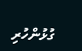ގުޅުންހުރި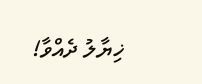ޚިޔާލު ދެއްވާ!